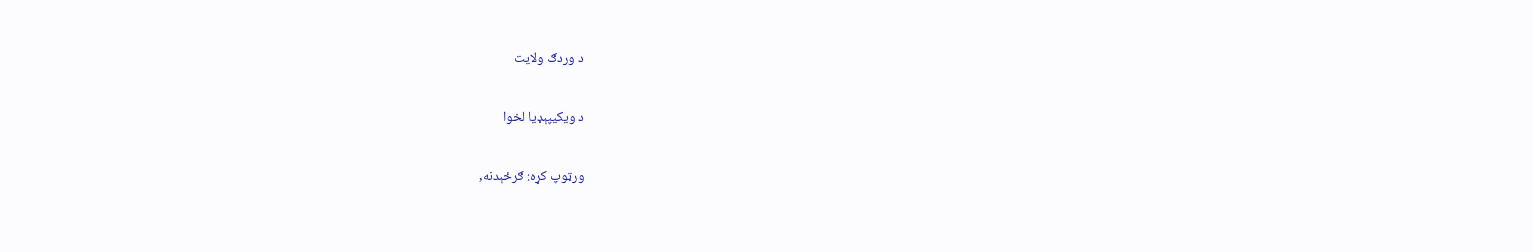د وردګ ولايت

د ويکيپېډيا لخوا

ورټوپ کړه: ګرځېدنه,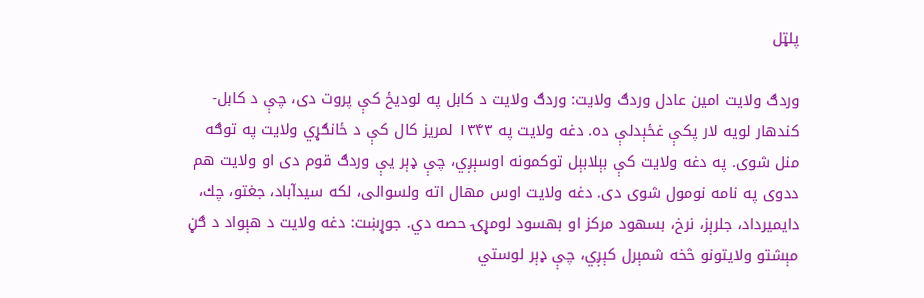پلټل

وردګ ولايت امين عادل وردګ ولايت: وردګ ولايت د كابل په لوديځ كې پروت دى، چې د كابل- كندهار لويه لار پكې غځېدلې ده. دغه ولايت په ۱۳۴۳ لمريز كال كې د ځانګړي ولايت په توګه منل شوى. په دغه ولايت كې بېلابېل توكمونه اوسېږي، چې ډېر يې وردګ قوم دى او ولايت هم ددوى په نامه نومول شوى دى. دغه ولايت اوس مهال اته ولسوالى، لكه سيدآباد، جغتو، چك، دايميرداد، جلرېز، نرخ، بسهود مركز او بهسود لومړۍ حصه دي. جوړښت: دغه ولايت د هېواد د ګڼ مېشتو ولايتونو څخه شمېرل كېږي، چې ډېر لوستي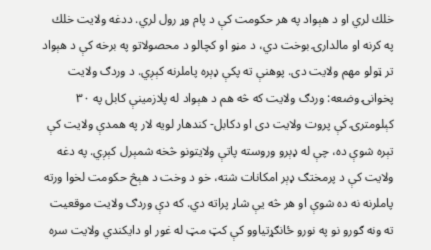خلك لري او د هېواد په هر حكومت كې د پام وړ رول لري. ددغه ولايت خلك په كرنه او مالدارۍ بوخت دي، د مڼو او كچالو د محصولاتو په برخه كې د هېواد تر ټولو مهم ولايت دى. پوهنې ته پكې ډېره پاملرنه كېږي. د وردګ ولايت پخوانۍ وضعه: وردګ ولايت كه څه هم د هېواد له پلازمينې كابل په ۳۰ كېلومترۍ كې پروت ولايت دى او دكابل- كندهار لويه لار په همدې ولايت كې تېره شوې ده، چې له ډېرو وروسته پاتې ولايتونو څخه شمېرل كېږي. په دغه ولايت كې د پرمختګ ډېر امكانات شته، خو د وخت د هېڅ حكومت لخوا ورته پاملرنه نه ده شوې او هر څه يې شاړ پراته دي. كه دې وردګ ولايت موقعيت ته ونه ګورو نو په نورو ځانګړتياوو كې كټ مټ له غور او دايكندي ولايت سره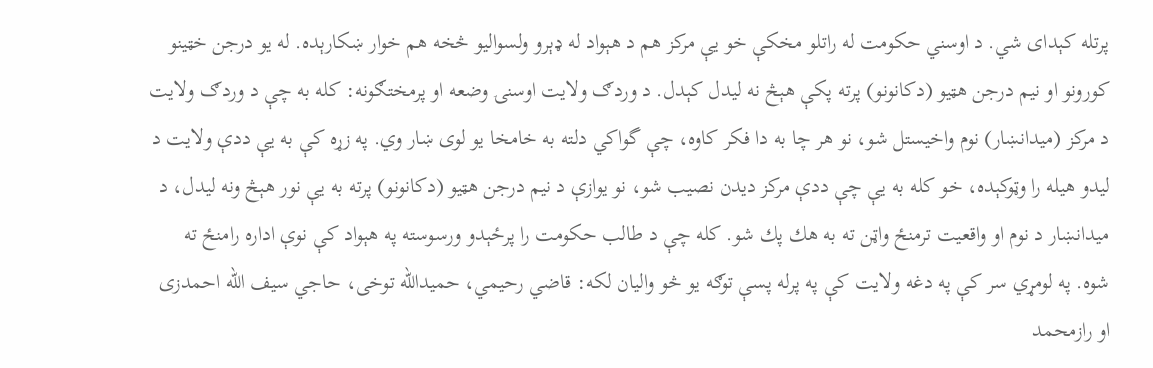پرتله كېداى شي. د اوسني حكومت له راتلو مخكې خو يې مركز هم د هېواد له ډېرو ولسواليو څخه هم خوار ښكارېده. له يو درجن خټينو كورونو او نيم درجن هټيو (دكانونو) پرته پكې هېڅ نه ليدل كېدل. د وردګ ولايت اوسنۍ وضعه او پرمختګونه: كله به چې د وردګ ولايت د مركز (ميدانښار) نوم واخيستل شو، نو هر چا به دا فكر كاوه، چې گواكي دلته به خامخا يو لوى ښار وي. په زړه كې به يې ددې ولايت د ليدو هيله را وټوكېده، خو كله به يې چې ددې مركز ديدن نصيب شو، نو يوازې د نيم درجن هټيو (دكانونو) پرته به يې نور هېڅ ونه ليدل، د ميدانښار د نوم او واقعيت ترمنځ واټن ته به هك پك شو. كله چې د طالب حكومت را پرځېدو ورسوسته په هېواد كې نوې اداره رامنځ ته شوه. په لومړي سر كې په دغه ولايت كې په پرله پسې توګه يو څو واليان لكه: قاضي رحيمي، حميدالله توخى، حاجي سيف الله احمدزى او رازمحمد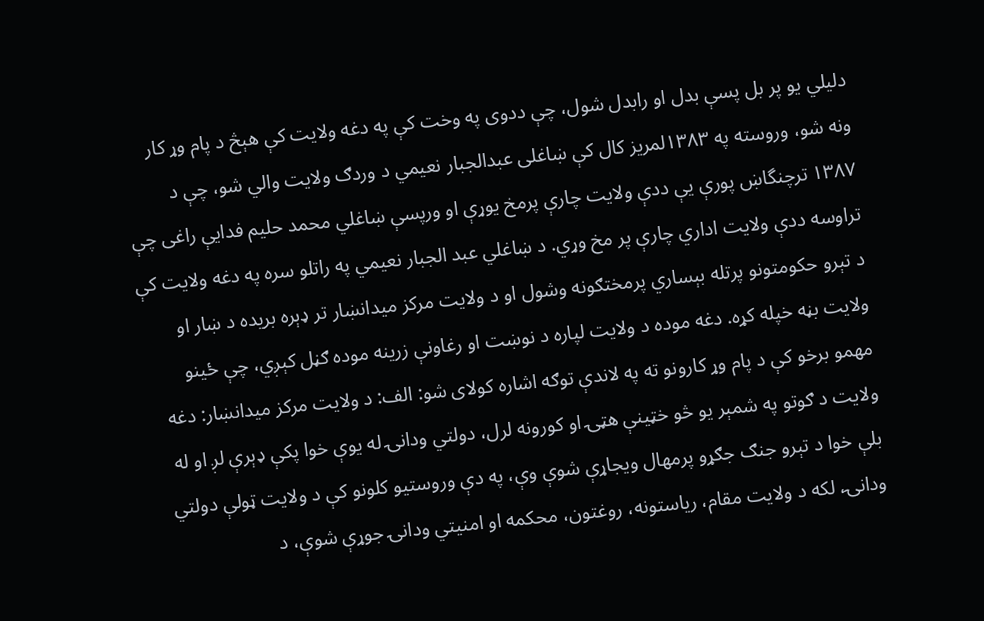دليلي يو پر بل پسې بدل او رابدل شول، چې ددوى په وخت كې په دغه ولايت كې هېڅ د پام وړ كار ونه شو، وروسته په ۱۳۸۳لمريز كال كې ښاغلى عبدالجبار نعيمي د وردګ ولايت والي شو، چې د ۱۳۸۷ ترچنگاښ پورې يې ددې ولايت چارې پرمخ يوړې او ورپسې ښاغلي محمد حليم فدايې راغى چې تراوسه ددې ولايت اداري چارې پر مخ وړي. د ښاغلي عبد الجبار نعيمي په راتلو سره په دغه ولايت كې د تېرو حكومتونو پرتله بېساري پرمختګونه وشول او د ولايت مركز ميدانښار تر ډېره بريده د ښار او ولايت بڼه خپله كړه. دغه موده د ولايت لپاره د نوښت او رغاونې زرينه موده ګڼل كېږي، چې ځينو مهمو برخو كې د پام وړ كارونو ته په لاندې توګه اشاره كولاى شو: الف: د ولايت مركز ميدانښار: دغه ولايت د ګوتو په شمېر يو څو خټينې هټۍ او كورونه لرل، دولتي ودانۍ له يوې خوا پكې ډېرې لږ او له بلې خوا د تېرو جنګ جګړو پرمهال ويجاړې شوې وې، په دې وروستيو كلونو كې د ولايت ټولې دولتي ودانۍ، لكه د ولايت مقام، رياستونه، روغتون، محكمه او امنيتي ودانۍ جوړې شوې، د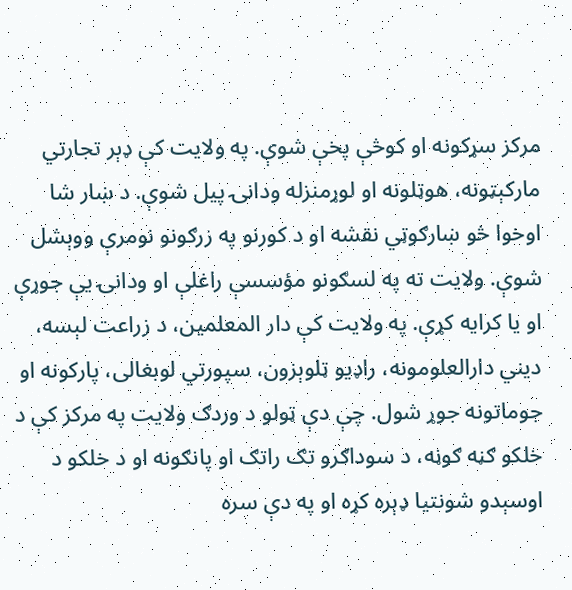مركز سړكونه او كوڅې پخې شوې. په ولايت كې ډېر تجارتي ماركېټونه، هوټلونه او لوړمنزله ودانۍ پيل شوې. د ښار شا اوخوا څو ښارګوټي نقشه او د كورنو په زرګونو نومرې ووېشل شوې. ولايت ته په لسګونو مؤسسې راغلې او ودانۍ يې جوړې او يا كرايه كړې. په ولايت كې دار المعلمين، د زراعت لېسه، ديني دارالعلومونه، راډيو ټلوېزون، سپورتي لوبغالى، پاركونه او جوماتونه جوړ شول. چې دې ټولو د وردګ ولايت په مركز كې د خلكو ګڼه ګوڼه، د سوداګرو تګ راتګ او پانګونه او د خلكو د اوسېدو شونتيا ډېره كړه او په دې سره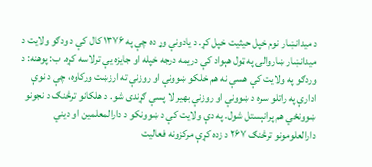د ميدانښار نوم خپل حيثيت خپل كړ. د يادونې وړ ده چې په ۱۳۷۶ كال كې د ودګو ولايت د ميدانښار ښاروالۍ په ټول هېواد كې دريمه درجه خپله او جايزه يې ترلاسه كړه. ب: پوهنه: د وردګو په ولايت كې هسې نه هم خلكو ښوونې او روزنې ته ارزښت وركاوه، چې د نوې ادارې په راتلو سره د ښوونې او روزنې بهير لا پسې ګړندى شو. د هلكانو ترڅنګ د نجونو ښوونځي هم پرانېستل شول. په دې ولايت كې د ښوونكو د دارالمعلمين او ديني دارالعلومونو ترڅنګ ۲۶۷ د زده كړې مركزونه فعاليت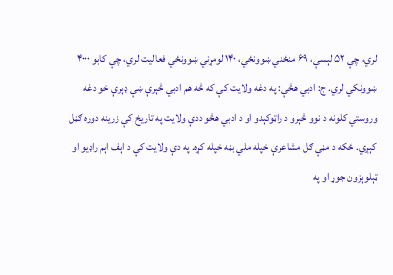لري، چې ۵۲ لېسې، ۶۹ منځني ښوونځي، ۱۴۰ لومړني ښوونځي فعاليت لري، چې كابو ۴۰۰۰ ښوونكي لري. ج: ادبي هڅې: په دغه ولايت كې كه څه هم ادبي څېرې ښې ډېرې خو دغه وروستي كلونه د نوو څېرو د راټوكېدو او د ادبي هڅو ددې ولايت په تاريخ كې زرينه دوره ګڼل كېږي. ځكه د مڼې ګل مشاعرې خپله ملي بڼه خپله كړه. په دې ولايت كې د اېف اېم راډيو او ټېلوېزون جوړ او په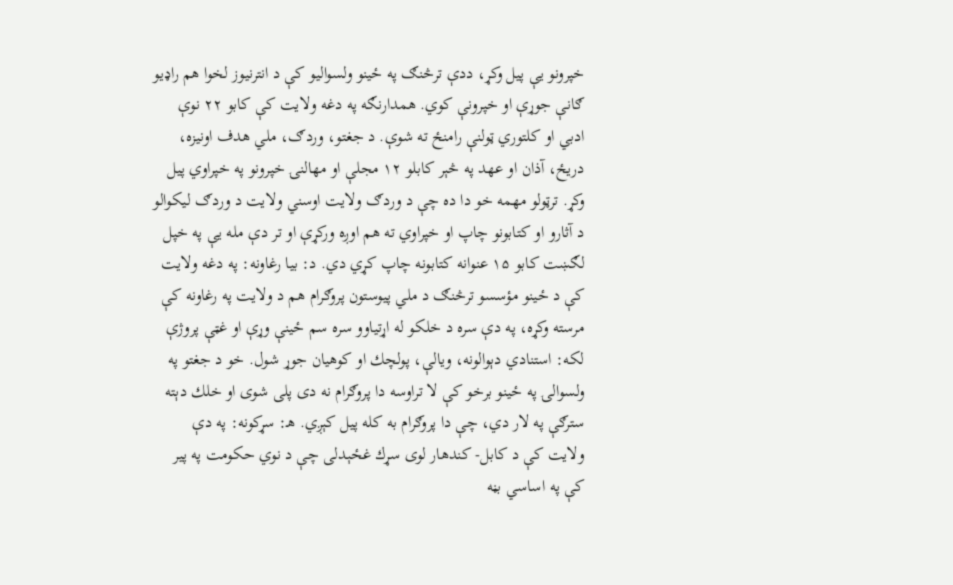خپرونو يې پيل وكړ، ددې ترڅنګ په ځينو ولسواليو كې د انترنيوز لخوا هم راډيو ګانې جوړې او خپرونې كوي. همدارنګه په دغه ولايت كې كابو ۲۲ نوې ادبي او كلتوري ټولنې رامنځ ته شوې. د جغتو، وردګ، ملي هدف اونيزه، دريځ، آذان او عهد په څېر كابلو ۱۲ مجلې او مهالنۍ خپرونو په خپراوي پيل وكړ. ترټولو مهمه خو دا ده چې د وردګ ولايت اوسني ولايت د وردګ ليكوالو د آثارو او كتابونو چاپ او خپراوي ته هم اوږه وركړې او تر دې مله يې په خپل لګښت كابو ۱۵ عنوانه كتابونه چاپ كړي دي. د: بيا رغاونه: په دغه ولايت كې د ځينو مؤسسو ترڅنګ د ملي پيوستون پروګرام هم د ولايت په رغاونه كې مرسته وكړه، په دې سره د خلكو له اړتياوو سره سم ځينې وړې او غټې پروژې لكه: استنادي دېوالونه، ويالې، پولچك او كوهيان جوړ شول. خو د جغتو په ولسوالۍ په ځينو برخو كې لا تراوسه دا پروګرام نه دى پلى شوى او خلك دېته سترګې په لار دي، چې دا پروګرام به كله پيل كېږي. هـ: سړكونه: په دې ولايت كې د كابل- كندهار لوى سړك غځېدلى چې د نوي حكومت په پير كې په اساسي بڼه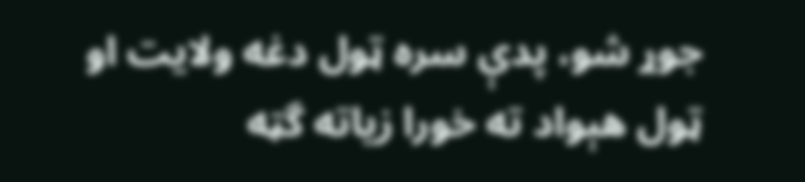جوړ شو، پدې سره ټول دغه ولايت او ټول هېواد ته خورا زياته گټه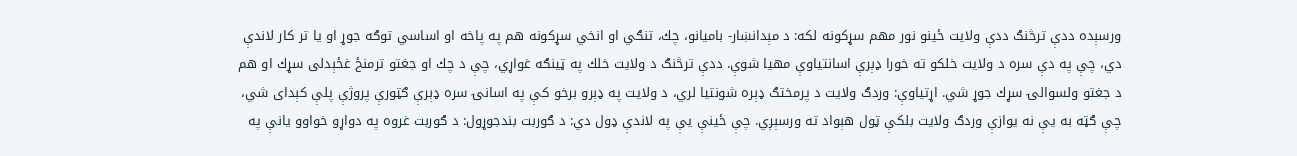ورسېده ددې ترڅنګ ددې ولايت ځينو نور مهم سړكونه لكه: د مېدانښار- باميانو، چك، تنګي او انخي سړكونه هم په پاخه او اساسي توګه جوړ او يا تر كار لاندې دي، چې په دې سره د ولايت خلكو ته خورا ډېرې اسانتياوې مهيا شوې. ددې ترڅنګ د ولايت خلك په ټينګه غواړي، چې د چك او جغتو ترمنځ غځېدلى سړك او هم د جغتو ولسوالۍ سړك جوړ شي. اړتياوې: وردګ ولايت د پرمختګ ډېره شونتيا لري، د ولايت په ډېرو برخو كې په اسانۍ سره ډېرې ګټورې پروژې پلې كېداى شي، چې ګټه به يې نه يوازې وردګ ولايت بلكې ټول هېواد ته ورسېږي. چې ځينې يې په لاندې ډول دي: د ګوربت بندجوړول: د ګوربت غروه په دواړو خواوو يانې په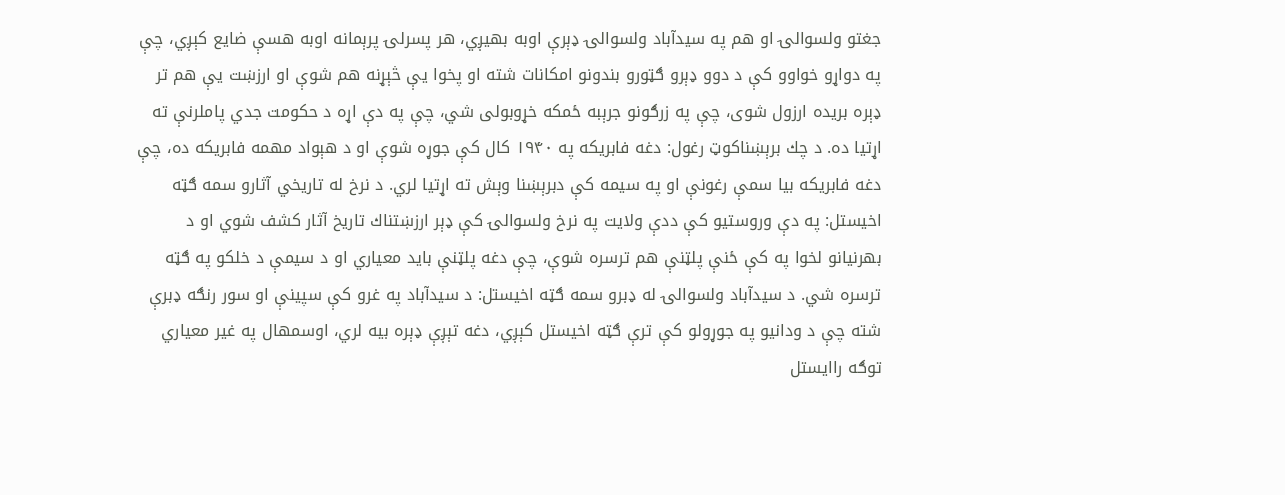جغتو ولسوالۍ او هم په سيدآباد ولسوالۍ ډېرې اوبه بهيږي، هر پسرلۍ پرېمانه اوبه هسې ضايع كېږي، چې په دواړو خواوو كې د دوو ډېرو ګټورو بندونو امكانات شته او پخوا يې څېړنه هم شوې او ارزښت يې هم تر ډېره بريده ارزول شوى، چې په زرګونو جرېبه ځمكه خړوبولى شي، چې په دې اړه د حكومت جدي پاملرنې ته اړتيا ده. د چك برېښناكوټ رغول: دغه فابريكه په ۱۹۴۰ كال كې جوړه شوې او د هېواد مهمه فابريكه ده، چې دغه فابريكه بيا سمې رغونې او په سيمه كې دبرېښنا وېش ته اړتيا لري. د نرخ له تاريخي آثارو سمه ګټه اخيستل: په دې وروستيو كې ددې ولايت په نرخ ولسوالۍ كې ډېر ارزښتناك تاريخ آثار كشف شوي او د بهرنيانو لخوا په كې ځنې پلټنې هم ترسره شوې، چې دغه پلټنې بايد معياري او د سيمې د خلكو په ګټه ترسره شي. د سيدآباد ولسوالۍ له ډبرو سمه ګټه اخيستل: د سيدآباد په غرو كې سپينې او سور رنګه ډبرې شته چې د ودانيو په جوړولو كې ترې ګټه اخيستل كېږي، دغه تېږې ډېره بيه لري، اوسمهال په غير معياري توګه راايستل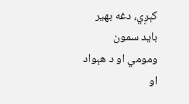كېږي، دغه بهير بايد سمون ومومي او د هېواد او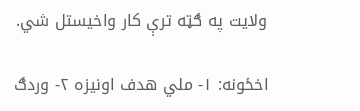ولايت په ګټه ترې كار واخيستل شي.

اخځونه: ۱- ملي هدف اونيزه ۲- وردګ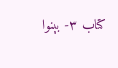كتاب ۳- بېنوا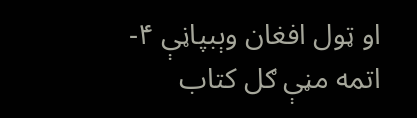او ټول افغان وېبپاڼې ۴- اتمه مڼې ګل كتاب